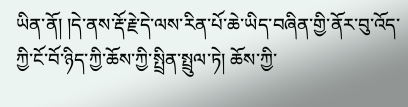ཡིན་ནོ། །དེ་ནས་རྡོ་རྗེ་དེ་ལས་རིན་པོ་ཆེ་ཡིད་བཞིན་གྱི་ནོར་བུ་འོད་ཀྱི་ངོ་བོ་ཉིད་ཀྱི་ཆོས་ཀྱི་སྤྲིན་སྤྲུལ་ཏེ། ཆོས་ཀྱི་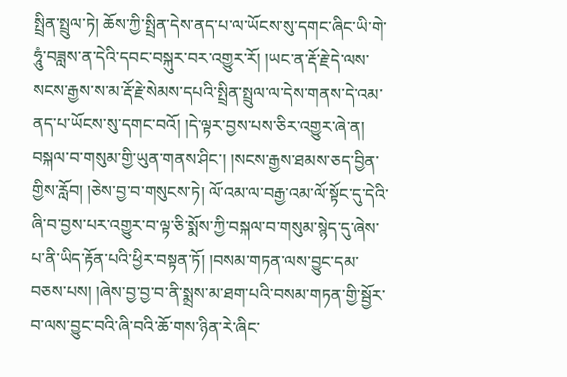སྤྲིན་སྤྲུལ་ཏེ། ཆོས་ཀྱི་སྤྲིན་དེས་ནད་པ་ལ་ཡོངས་སུ་དགང་ཞིང་ཡི་གེ་ཧཱུཾ་བཟླས་ན་དེའི་དབང་བསྐུར་བར་འགྱུར་རོ། །ཡང་ན་རྡོ་རྗེ་དེ་ལས་སངས་རྒྱས་ས་མ་རྡོ་རྗེ་སེམས་དཔའི་སྤྲིན་སྤྲུལ་ལ་དེས་གནས་དེ་འམ་ནད་པ་ཡོངས་སུ་དགང་བའོ། །དེ་ལྟར་བྱས་པས་ཅིར་འགྱུར་ཞེ་ན། བསྐལ་བ་གསུམ་གྱི་ཡུན་གནས་ཤིང་། །སངས་རྒྱས་ཐམས་ཅད་བྱིན་གྱིས་རློབ། །ཅེས་བྱ་བ་གསུངས་ཏེ། ལོ་འམ་ལ་བརྒྱ་འམ་ལོ་སྟོང་དུ་དེའི་ཞི་བ་བྱས་པར་འགྱུར་བ་ལྟ་ཅི་སྨོས་ཀྱི་བསྐལ་བ་གསུམ་སྙེད་དུ་ཞེས་པ་ནི་ཡིད་རྟོན་པའི་ཕྱིར་བསྟན་ཏོ། །བསམ་གཏན་ལས་བྱུང་དམ་བཅས་པས། །ཞེས་བྱ་བྱ་བ་ནི་སྨྲས་མ་ཐག་པའི་བསམ་གཏན་གྱི་སྦྱོར་བ་ལས་བྱུང་བའི་ཞི་བའི་ཆོ་གས་ཉིན་རེ་ཞིང་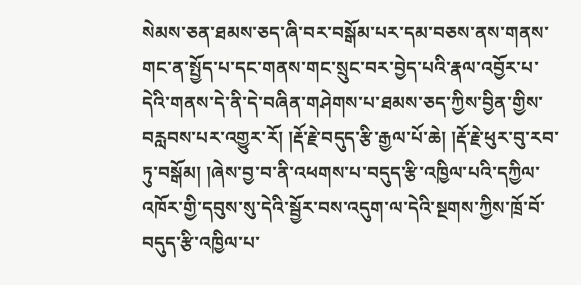སེམས་ཅན་ཐམས་ཅད་ཞི་བར་བསྒོམ་པར་དམ་བཅས་ནས་གནས་གང་ན་སྤྱོད་པ་དང་གནས་གང་སྲུང་བར་བྱེད་པའི་རྣལ་འབྱོར་པ་དེའི་གནས་དེ་ནི་དེ་བཞིན་གཤེགས་པ་ཐམས་ཅད་ཀྱིས་བྱིན་གྱིས་བརླབས་པར་འགྱུར་རོ། །རྡོ་རྗེ་བདུད་རྩི་རྒྱལ་པོ་ཆེ། །རྡོ་རྗེ་ཕུར་བུ་རབ་ཏུ་བསྒོམ། །ཞེས་བྱ་བ་ནི་འཕགས་པ་བདུད་རྩི་འཁྱིལ་པའི་དཀྱིལ་འཁོར་གྱི་དབུས་སུ་དེའི་སྦྱོར་བས་འདུག་ལ་དེའི་སྔགས་ཀྱིས་ཁྲོ་བོ་བདུད་རྩི་འཁྱིལ་པ་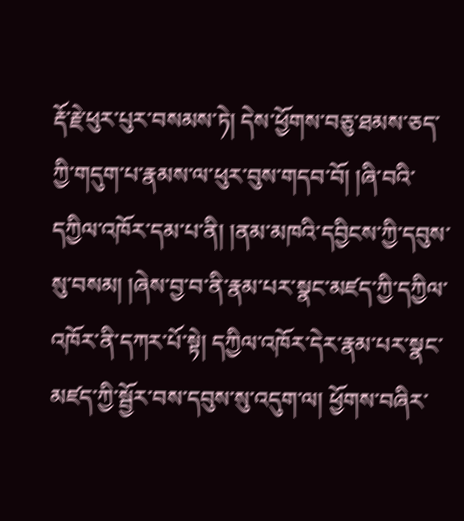རྡོ་རྗེ་ཕུར་པུར་བསམས་ཏེ། དེས་ཕྱོགས་བཅུ་ཐམས་ཅད་ཀྱི་གདུག་པ་རྣམས་ལ་ཕུར་བུས་གདབ་བོ། །ཞི་བའི་དཀྱིལ་འཁོར་དམ་པ་ནི། །ནམ་མཁའི་དབྱིངས་ཀྱི་དབུས་སུ་བསམ། །ཞེས་བྱ་བ་ནི་རྣམ་པར་སྣང་མཛད་ཀྱི་དཀྱིལ་འཁོར་ནི་དཀར་པོ་སྟེ། དཀྱིལ་འཁོར་དེར་རྣམ་པར་སྣང་མཛད་ཀྱི་སྦྱོར་བས་དབུས་སུ་འདུག་ལ། ཕྱོགས་བཞིར་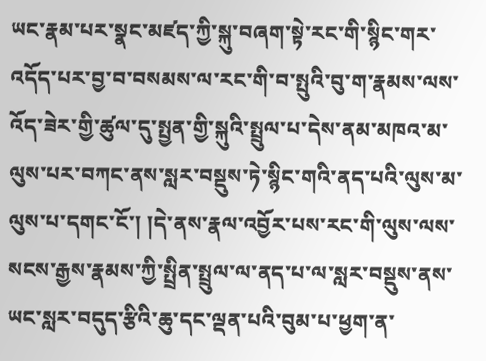ཡང་རྣམ་པར་སྣང་མཛད་ཀྱི་སྐུ་བཞག་སྟེ་རང་གི་སྙིང་གར་འདོད་པར་བྱ་བ་བསམས་ལ་རང་གི་བ་སྤུའི་བུ་ག་རྣམས་ལས་འོད་ཟེར་གྱི་ཚུལ་དུ་སྤྱན་གྱི་སྐུའི་སྤྲུལ་པ་དེས་ནམ་མཁའ་མ་ལུས་པར་བཀང་ནས་སླར་བསྡུས་ཏེ་སྙིང་གའི་ནད་པའི་ལུས་མ་ལུས་པ་དགང་ངོ་། །དེ་ནས་རྣལ་འབྱོར་པས་རང་གི་ལུས་ལས་སངས་རྒྱས་རྣམས་ཀྱི་སྤྲིན་སྤྲུལ་ལ་ནད་པ་ལ་སླར་བསྡུས་ནས་ཡང་སླར་བདུད་རྩིའི་ཆུ་དང་ལྡན་པའི་བུམ་པ་ཕྱག་ན་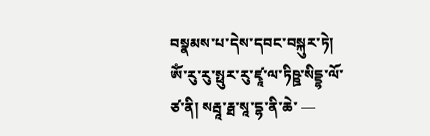བསྣམས་པ་དེས་དབང་བསྐུར་ཏེ། ཨོཾ་རུ་རུ་སྥུར་རུ་ཛྭཱ་ལ་ཏིཥྛ་སིདྡྷ་ལོ་ཙ་ནི། སརྦཱ་རྠ་སཱ་དྷ་ནི་ཆེ་ ―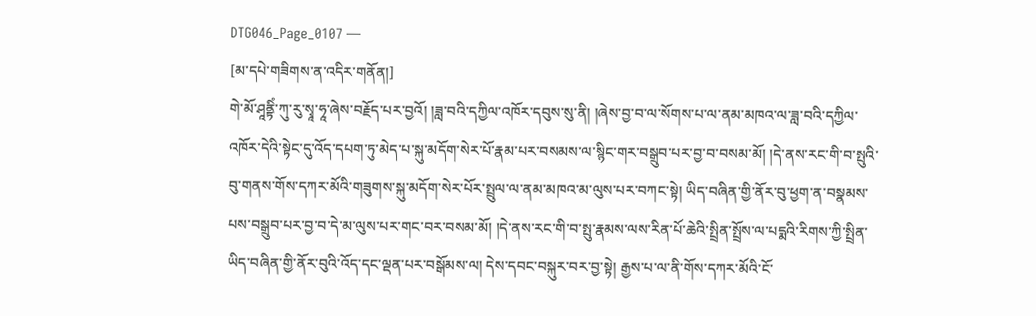DTG046_Page_0107 ―
[མ་དཔེ་གཟིགས་ན་འདིར་གནོན།]
གེ་མོ་ཤཱནྟིཾ་ཀུ་རུ་སྭཱ་ཧཱ་ཞེས་བརྗོད་པར་བྱའོ། །ཟླ་བའི་དཀྱིལ་འཁོར་དབུས་སུ་ནི། །ཞེས་བྱ་བ་ལ་སོགས་པ་ལ་ནམ་མཁའ་ལ་ཟླ་བའི་དཀྱིལ་འཁོར་དེའི་སྟེང་དུ་འོད་དཔག་ཏུ་མེད་པ་སྐུ་མདོག་སེར་པོ་རྣམ་པར་བསམས་ལ་སྙིང་གར་བསྒྲུབ་པར་བྱ་བ་བསམ་མོ། །དེ་ནས་རང་གི་བ་སྤུའི་བུ་གནས་གོས་དཀར་མོའི་གཟུགས་སྐུ་མདོག་སེར་པོར་སྤྲུལ་ལ་ནམ་མཁའ་མ་ལུས་པར་བཀང་སྟེ། ཡིད་བཞིན་གྱི་ནོར་བུ་ཕྱག་ན་བསྣམས་པས་བསྒྲུབ་པར་བྱ་བ་དེ་མ་ལུས་པར་གང་བར་བསམ་མོ། །དེ་ནས་རང་གི་བ་སྤུ་རྣམས་ལས་རིན་པོ་ཆེའི་སྤྲིན་སྤྲོས་ལ་པདྨའི་རིགས་ཀྱི་སྤྲིན་ཡིད་བཞིན་གྱི་ནོར་བུའི་འོད་དང་ལྡན་པར་བསྒོམས་ལ། དེས་དབང་བསྐུར་བར་བྱ་སྟེ། རྒྱས་པ་ལ་ནི་གོས་དཀར་མོའི་ངོ་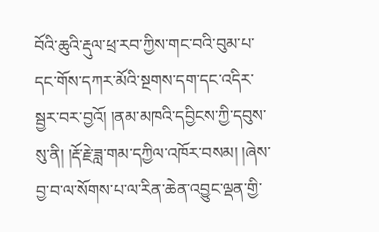བོའི་ཆུའི་རྡུལ་ཕྲ་རབ་ཀྱིས་གང་བའི་བུམ་པ་དང་གོས་དཀར་མོའི་སྔགས་དག་དང་འདིར་སྦྱར་བར་བྱའོ། །ནམ་མཁའི་དབྱིངས་ཀྱི་དབུས་སུ་ནི། །རྡོ་རྗེ་ཟླ་གམ་དཀྱིལ་འཁོར་བསམ། །ཞེས་བྱ་བ་ལ་སོགས་པ་ལ་རིན་ཆེན་འབྱུང་ལྡན་གྱི་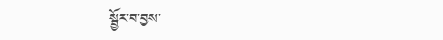སྦྱོར་བ་བྱས་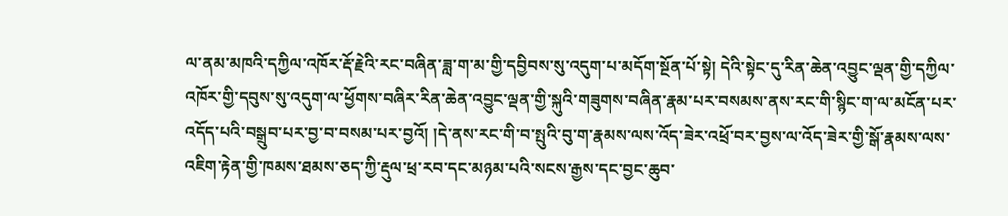ལ་ནམ་མཁའི་དཀྱིལ་འཁོར་རྡོ་རྗེའི་རང་བཞིན་ཟླ་ག་མ་གྱི་དབྱིབས་སུ་འདུག་པ་མདོག་སྔོན་པོ་སྟེ། དེའི་སྟེང་དུ་རིན་ཆེན་འབྱུང་ལྡན་གྱི་དཀྱིལ་འཁོར་གྱི་དབུས་སུ་འདུག་ལ་ཕྱོགས་བཞིར་རིན་ཆེན་འབྱུང་ལྡན་གྱི་སྐུའི་གཟུགས་བཞིན་རྣམ་པར་བསམས་ནས་རང་གི་སྙིང་ག་ལ་མངོན་པར་འདོད་པའི་བསྒྲུབ་པར་བྱ་བ་བསམ་པར་བྱའོ། །དེ་ནས་རང་གི་བ་སྤུའི་བུ་ག་རྣམས་ལས་འོད་ཟེར་འཕྲོ་བར་བྱས་ལ་འོད་ཟེར་གྱི་སྒོ་རྣམས་ལས་འཇིག་རྟེན་གྱི་ཁམས་ཐམས་ཅད་ཀྱི་རྡུལ་ཕྲ་རབ་དང་མཉམ་པའི་སངས་རྒྱས་དང་བྱང་ཆུབ་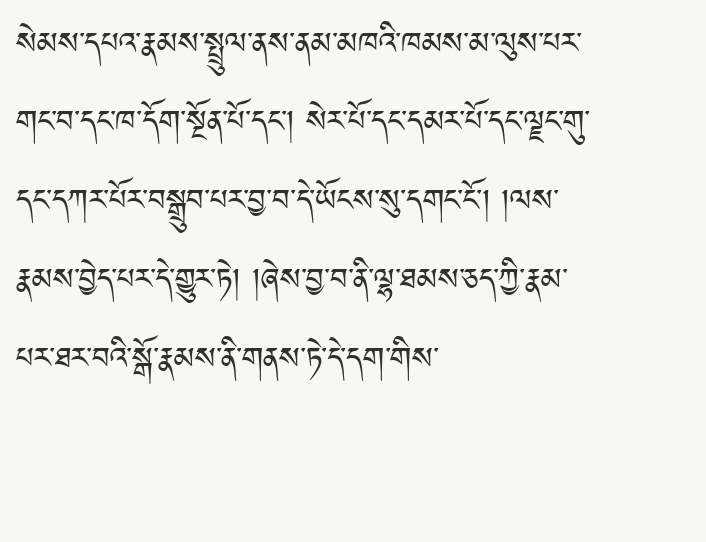སེམས་དཔའ་རྣམས་སྤྲུལ་ནས་ནམ་མཁའི་ཁམས་མ་ལུས་པར་གང་བ་དང་ཁ་དོག་སྔོན་པོ་དང་། སེར་པོ་དང་དམར་པོ་དང་ལྗང་གུ་དང་དཀར་པོར་བསྒྲུབ་པར་བྱ་བ་དེ་ཡོངས་སུ་དགང་ངོ་། །ལས་རྣམས་བྱེད་པར་དེ་གྱུར་ཏེ། །ཞེས་བྱ་བ་ནི་ལྷ་ཐམས་ཅད་ཀྱི་རྣམ་པར་ཐར་བའི་སྒོ་རྣམས་ནི་གནས་ཏེ་དེ་དག་གིས་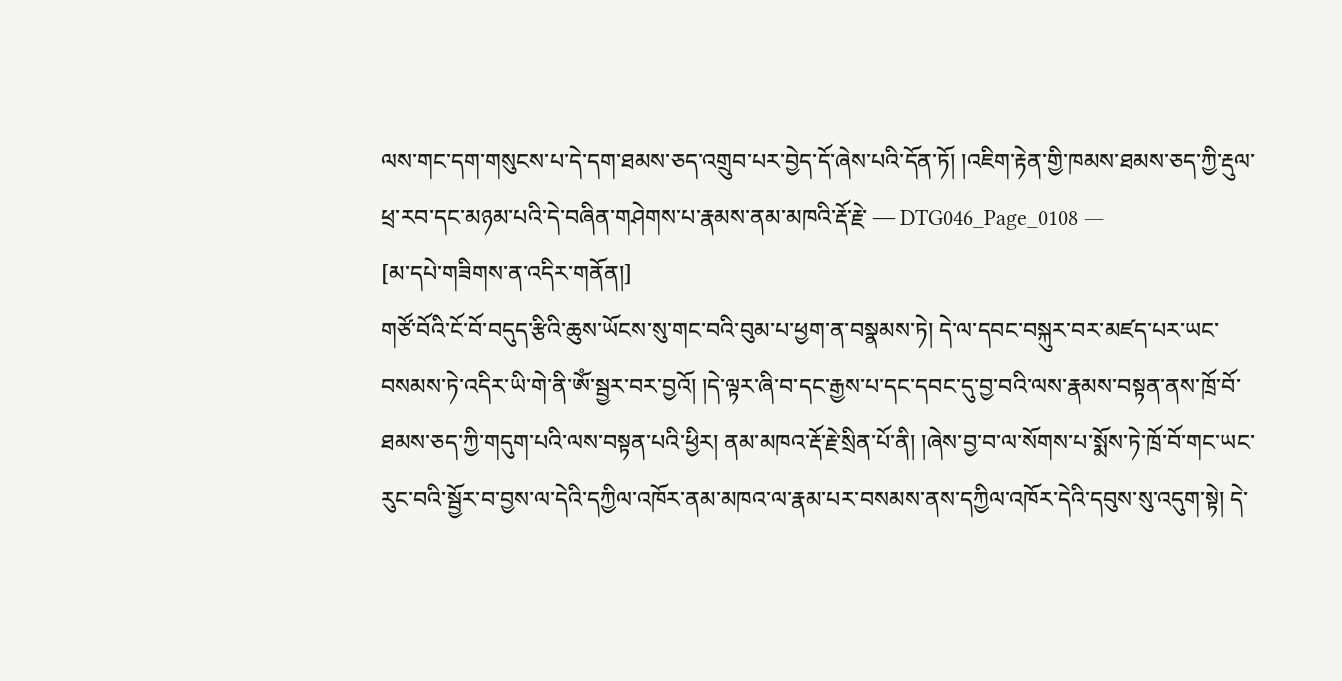ལས་གང་དག་གསུངས་པ་དེ་དག་ཐམས་ཅད་འགྲུབ་པར་བྱེད་དོ་ཞེས་པའི་དོན་ཏོ། །འཇིག་རྟེན་གྱི་ཁམས་ཐམས་ཅད་ཀྱི་རྡུལ་ཕྲ་རབ་དང་མཉམ་པའི་དེ་བཞིན་གཤེགས་པ་རྣམས་ནམ་མཁའི་རྡོ་རྗེ་ ― DTG046_Page_0108 ―
[མ་དཔེ་གཟིགས་ན་འདིར་གནོན།]
གཙོ་བོའི་ངོ་བོ་བདུད་རྩིའི་ཆུས་ཡོངས་སུ་གང་བའི་བུམ་པ་ཕྱག་ན་བསྣམས་ཏེ། དེ་ལ་དབང་བསྐུར་བར་མཛད་པར་ཡང་བསམས་ཏེ་འདིར་ཡི་གེ་ནི་ཨོཾ་སྦྱར་བར་བྱའོ། །དེ་ལྟར་ཞི་བ་དང་རྒྱས་པ་དང་དབང་དུ་བྱ་བའི་ལས་རྣམས་བསྟན་ནས་ཁྲོ་བོ་ཐམས་ཅད་ཀྱི་གདུག་པའི་ལས་བསྟན་པའི་ཕྱིར། ནམ་མཁའ་རྡོ་རྗེ་སྲིན་པོ་ནི། །ཞེས་བྱ་བ་ལ་སོགས་པ་སྨོས་ཏེ་ཁྲོ་བོ་གང་ཡང་རུང་བའི་སྦྱོར་བ་བྱས་ལ་དེའི་དཀྱིལ་འཁོར་ནམ་མཁའ་ལ་རྣམ་པར་བསམས་ནས་དཀྱིལ་འཁོར་དེའི་དབུས་སུ་འདུག་སྟེ། དེ་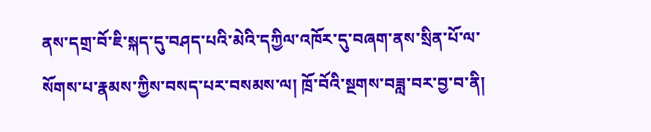ནས་དགྲ་བོ་ཇི་སྐད་དུ་བཤད་པའི་མེའི་དཀྱིལ་འཁོར་དུ་བཞག་ནས་སྲིན་པོ་ལ་སོགས་པ་རྣམས་ཀྱིས་བསད་པར་བསམས་ལ། ཁྲོ་བོའི་སྔགས་བཟླ་བར་བྱ་བ་ནི།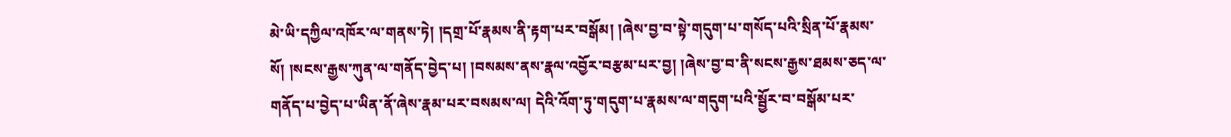མེ་ཡི་དཀྱིལ་འཁོར་ལ་གནས་ཏེ། །དགྲ་པོ་རྣམས་ནི་རྟག་པར་བསྒོམ། །ཞེས་བྱ་བ་སྟེ་གདུག་པ་གསོད་པའི་སྲིན་པོ་རྣམས་སོ། །སངས་རྒྱས་ཀུན་ལ་གནོད་བྱེད་པ། །བསམས་ནས་རྣལ་འབྱོར་བརྩམ་པར་བྱ། །ཞེས་བྱ་བ་ནི་སངས་རྒྱས་ཐམས་ཅད་ལ་གནོད་པ་བྱེད་པ་ཡིན་ནོ་ཞེས་རྣམ་པར་བསམས་ལ། དེའི་འོག་ཏུ་གདུག་པ་རྣམས་ལ་གདུག་པའི་སྦྱོར་བ་བསྒོམ་པར་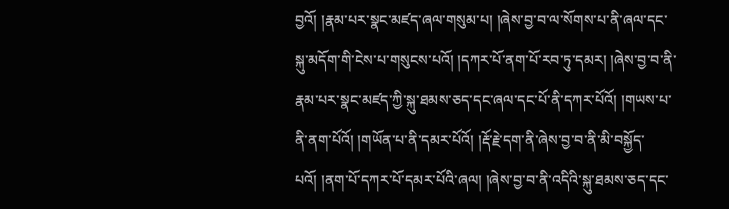བྱའོ། །རྣམ་པར་སྣང་མཛད་ཞལ་གསུམ་པ། །ཞེས་བྱ་བ་ལ་སོགས་པ་ནི་ཞལ་དང་སྐུ་མདོག་གི་ངེས་པ་གསུངས་པའོ། །དཀར་པོ་ནག་པོ་རབ་ཏུ་དམར། །ཞེས་བྱ་བ་ནི་རྣམ་པར་སྣང་མཛད་ཀྱི་སྐུ་ཐམས་ཅད་དང་ཞལ་དང་པོ་ནི་དཀར་པོའོ། །གཡས་པ་ནི་ནག་པོའོ། །གཡོན་པ་ནི་དམར་པོའོ། །རྡོ་རྗེ་དག་ནི་ཞེས་བྱ་བ་ནི་མི་བསྐྱོད་པའོ། །ནག་པོ་དཀར་པོ་དམར་པོའི་ཞལ། །ཞེས་བྱ་བ་ནི་འདིའི་སྐུ་ཐམས་ཅད་དང་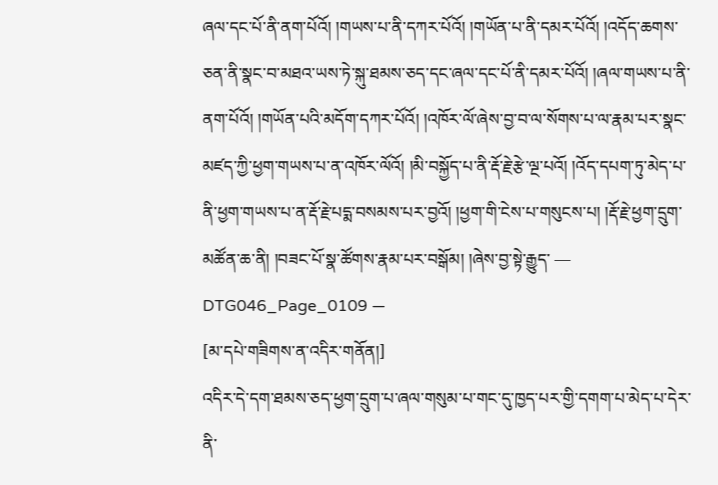ཞལ་དང་པོ་ནི་ནག་པོའོ། །གཡས་པ་ནི་དཀར་པོའོ། །གཡོན་པ་ནི་དམར་པོའོ། །འདོད་ཆགས་ཅན་ནི་སྣང་བ་མཐའ་ཡས་ཏེ་སྐུ་ཐམས་ཅད་དང་ཞལ་དང་པོ་ནི་དམར་པོའོ། །ཞལ་གཡས་པ་ནི་ནག་པོའོ། །གཡོན་པའི་མདོག་དཀར་པོའོ། །འཁོར་ལོ་ཞེས་བྱ་བ་ལ་སོགས་པ་ལ་རྣམ་པར་སྣང་མཛད་ཀྱི་ཕྱག་གཡས་པ་ན་འཁོར་ལོའོ། །མི་བསྐྱོད་པ་ནི་རྡོ་རྗེ་རྩེ་ལྔ་པའོ། །འོད་དཔག་ཏུ་མེད་པ་ནི་ཕྱག་གཡས་པ་ན་རྡོ་རྗེ་པདྨ་བསམས་པར་བྱའོ། །ཕྱག་གི་ངེས་པ་གསུངས་པ། །རྡོ་རྗེ་ཕྱག་དྲུག་མཚོན་ཆ་ནི། །བཟང་པོ་སྣ་ཚོགས་རྣམ་པར་བསྒོམ། །ཞེས་བྱ་སྟེ་རྒྱུད་ ― DTG046_Page_0109 ―
[མ་དཔེ་གཟིགས་ན་འདིར་གནོན།]
འདིར་དེ་དག་ཐམས་ཅད་ཕྱག་དྲུག་པ་ཞལ་གསུམ་པ་གང་དུ་ཁྱད་པར་གྱི་དགག་པ་མེད་པ་དེར་ནི་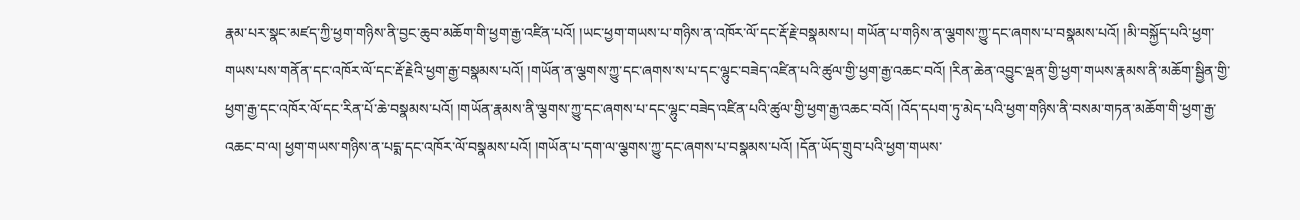རྣམ་པར་སྣང་མཛད་ཀྱི་ཕྱག་གཉིས་ནི་བྱང་ཆུབ་མཆོག་གི་ཕྱག་རྒྱ་འཛིན་པའོ། །ཡང་ཕྱག་གཡས་པ་གཉིས་ན་འཁོར་ལོ་དང་རྡོ་རྗེ་བསྣམས་པ། གཡོན་པ་གཉིས་ན་ལྕགས་ཀྱུ་དང་ཞགས་པ་བསྣམས་པའོ། །མི་བསྐྱོད་པའི་ཕྱག་གཡས་པས་གནོན་དང་འཁོར་ལོ་དང་རྡོ་རྗེའི་ཕྱག་རྒྱ་བསྣམས་པའོ། །གཡོན་ན་ལྕགས་ཀྱུ་དང་ཞགས་ས་པ་དང་ལྷུང་བཟེད་འཛིན་པའི་ཚུལ་གྱི་ཕྱག་རྒྱ་འཆང་བའོ། །རིན་ཆེན་འབྱུང་ལྡན་གྱི་ཕྱག་གཡས་རྣམས་ནི་མཆོག་སྦྱིན་གྱི་ཕྱག་རྒྱ་དང་འཁོར་ལོ་དང་རིན་པོ་ཆེ་བསྣམས་པའོ། །གཡོན་རྣམས་ནི་ལྕགས་ཀྱུ་དང་ཞགས་པ་དང་ལྷུང་བཟེད་འཛིན་པའི་ཚུལ་གྱི་ཕྱག་རྒྱ་འཆང་བའོ། །འོད་དཔག་ཏུ་མེད་པའི་ཕྱག་གཉིས་ནི་བསམ་གཏན་མཆོག་གི་ཕྱག་རྒྱ་འཆང་བ་ལ། ཕྱག་གཡས་གཉིས་ན་པདྨ་དང་འཁོར་ལོ་བསྣམས་པའོ། །གཡོན་པ་དག་ལ་ལྕགས་ཀྱུ་དང་ཞགས་པ་བསྣམས་པའོ། །དོན་ཡོད་གྲུབ་པའི་ཕྱག་གཡས་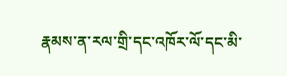རྣམས་ན་རལ་གྲི་དང་འཁོར་ལོ་དང་མི་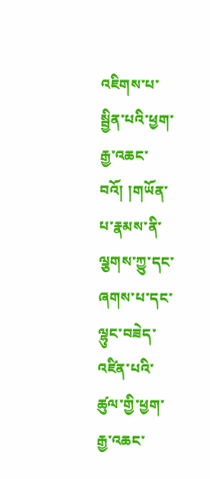འཇིགས་པ་སྦྱིན་པའི་ཕྱག་རྒྱ་འཆང་བའོ། །གཡོན་པ་རྣམས་ནི་ལྕགས་ཀྱུ་དང་ཞགས་པ་དང་ལྷུང་བཟེད་འཛིན་པའི་ཚུལ་གྱི་ཕྱག་རྒྱ་འཆང་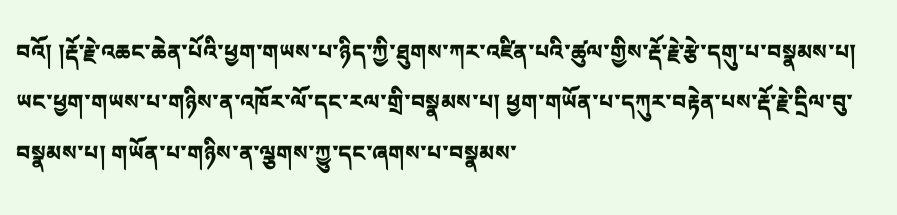བའོ། །རྡོ་རྗེ་འཆང་ཆེན་པོའི་ཕྱག་གཡས་པ་ཉིད་ཀྱི་ཐུགས་ཀར་འཛིན་པའི་ཚུལ་གྱིས་རྡོ་རྗེ་རྩེ་དགུ་པ་བསྣམས་པ། ཡང་ཕྱག་གཡས་པ་གཉིས་ན་འཁོར་ལོ་དང་རལ་གྲི་བསྣམས་པ། ཕྱག་གཡོན་པ་དཀུར་བརྟེན་པས་རྡོ་རྗེ་དྲིལ་བུ་བསྣམས་པ། གཡོན་པ་གཉིས་ན་ལྕགས་ཀྱུ་དང་ཞགས་པ་བསྣམས་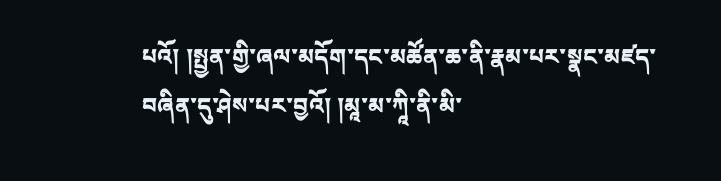པའོ། །སྤྱན་གྱི་ཞལ་མདོག་དང་མཚོན་ཆ་ནི་རྣམ་པར་སྣང་མཛད་བཞིན་དུ་ཤེས་པར་བྱའོ། །མཱ་མ་ཀཱི་ནི་མི་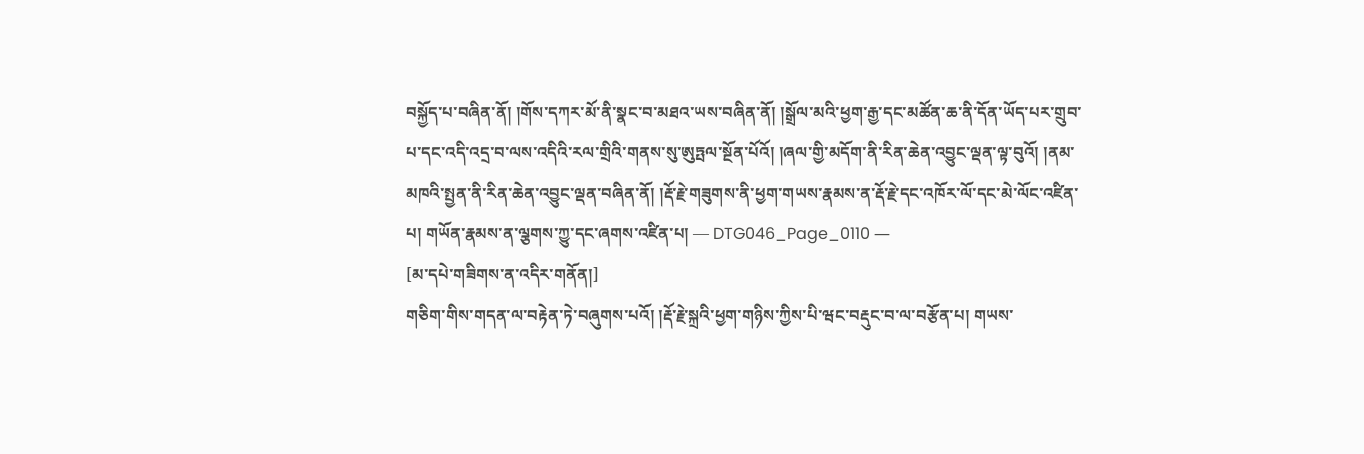བསྐྱོད་པ་བཞིན་ནོ། །གོས་དཀར་མོ་ནི་སྣང་བ་མཐའ་ཡས་བཞིན་ནོ། །སྒྲོལ་མའི་ཕྱག་རྒྱ་དང་མཚོན་ཆ་ནི་དོན་ཡོད་པར་གྲུབ་པ་དང་འདི་འདྲ་བ་ལས་འདིའི་རལ་གྲིའི་གནས་སུ་ཨུཏྤལ་སྔོན་པོའོ། །ཞལ་གྱི་མདོག་ནི་རིན་ཆེན་འབྱུང་ལྡན་ལྟ་བུའོ། །ནམ་མཁའི་སྤྱན་ནི་རིན་ཆེན་འབྱུང་ལྡན་བཞིན་ནོ། །རྡོ་རྗེ་གཟུགས་ནི་ཕྱག་གཡས་རྣམས་ན་རྡོ་རྗེ་དང་འཁོར་ལོ་དང་མེ་ལོང་འཛིན་པ། གཡོན་རྣམས་ན་ལྕགས་ཀྱུ་དང་ཞགས་འཛིན་པ། ― DTG046_Page_0110 ―
[མ་དཔེ་གཟིགས་ན་འདིར་གནོན།]
གཅིག་གིས་གདན་ལ་བརྟེན་ཏེ་བཞུགས་པའོ། །རྡོ་རྗེ་སྐྲའི་ཕྱག་གཉིས་ཀྱིས་པི་ཝང་བརྡུང་བ་ལ་བརྩོན་པ། གཡས་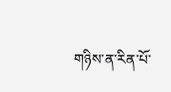གཉིས་ན་རིན་པོ་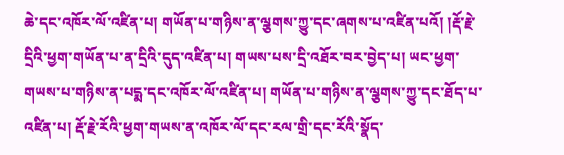ཆེ་དང་འཁོར་ལོ་འཛིན་པ། གཡོན་པ་གཉིས་ན་ལྕགས་ཀྱུ་དང་ཞགས་པ་འཛིན་པའོ། །རྡོ་རྗེ་དྲིའི་ཕྱག་གཡོན་པ་ན་དྲིའི་དུད་འཛིན་པ། གཡས་པས་དྲི་འཐོར་བར་བྱེད་པ། ཡང་ཕྱག་གཡས་པ་གཉིས་ན་པདྨ་དང་འཁོར་ལོ་འཛིན་པ། གཡོན་པ་གཉིས་ན་ལྕགས་ཀྱུ་དང་ཐོད་པ་འཛིན་པ། རྡོ་རྗེ་རོའི་ཕྱག་གཡས་ན་འཁོར་ལོ་དང་རལ་གྲི་དང་རོའི་སྣོད་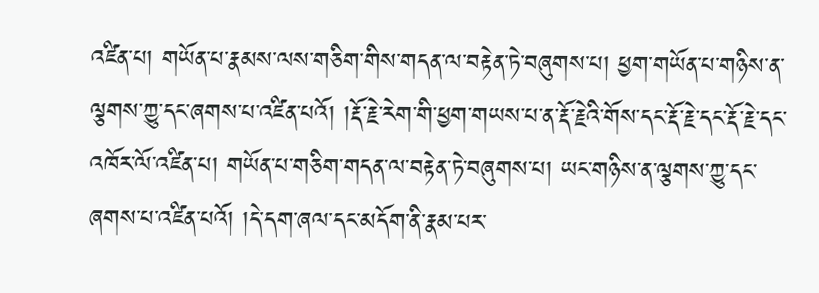འཛིན་པ། གཡོན་པ་རྣམས་ལས་གཅིག་གིས་གདན་ལ་བརྟེན་ཏེ་བཞུགས་པ། ཕྱག་གཡོན་པ་གཉིས་ན་ལྕགས་ཀྱུ་དང་ཞགས་པ་འཛིན་པའོ། །རྡོ་རྗེ་རེག་གི་ཕྱག་གཡས་པ་ན་རྡོ་རྗེའི་གོས་དང་རྡོ་རྗེ་དང་རྡོ་རྗེ་དང་འཁོར་ལོ་འཛིན་པ། གཡོན་པ་གཅིག་གདན་ལ་བརྟེན་ཏེ་བཞུགས་པ། ཡང་གཉིས་ན་ལྕགས་ཀྱུ་དང་ཞགས་པ་འཛིན་པའོ། །དེ་དག་ཞལ་དང་མདོག་ནི་རྣམ་པར་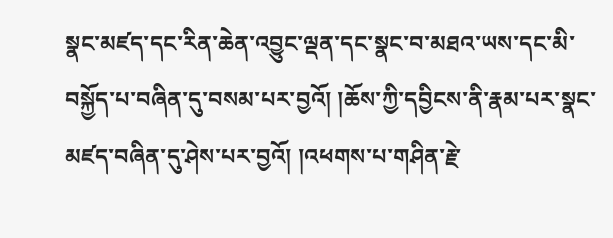སྣང་མཛད་དང་རིན་ཆེན་འབྱུང་ལྡན་དང་སྣང་བ་མཐའ་ཡས་དང་མི་བསྐྱོད་པ་བཞིན་དུ་བསམ་པར་བྱའོ། །ཆོས་ཀྱི་དབྱིངས་ནི་རྣམ་པར་སྣང་མཛད་བཞིན་དུ་ཤེས་པར་བྱའོ། །འཕགས་པ་གཤིན་རྗེ་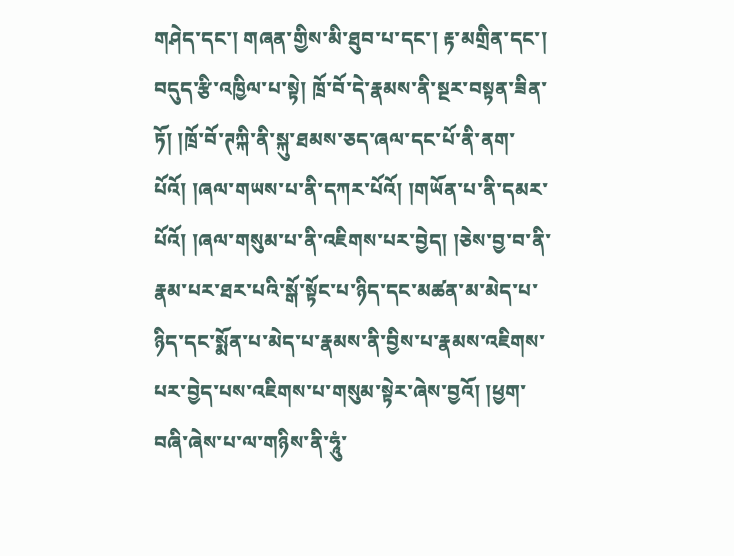གཤེད་དང་། གཞན་གྱིས་མི་ཐུབ་པ་དང་། རྟ་མགྲིན་དང་། བདུད་རྩི་འཁྱིལ་པ་སྟེ། ཁྲོ་བོ་དེ་རྣམས་ནི་སྔར་བསྟན་ཟིན་ཏོ། །ཁྲོ་བོ་ཊཀྐི་ནི་སྐུ་ཐམས་ཅད་ཞལ་དང་པོ་ནི་ནག་པོའོ། །ཞལ་གཡས་པ་ནི་དཀར་པོའོ། །གཡོན་པ་ནི་དམར་པོའོ། །ཞལ་གསུམ་པ་ནི་འཇིགས་པར་བྱེད། །ཅེས་བྱ་བ་ནི་རྣམ་པར་ཐར་པའི་སྒོ་སྟོང་པ་ཉིད་དང་མཚན་མ་མེད་པ་ཉིད་དང་སྨོན་པ་མེད་པ་རྣམས་ནི་བྱིས་པ་རྣམས་འཇིགས་པར་བྱེད་པས་འཇིགས་པ་གསུམ་སྟེར་ཞེས་བྱའོ། །ཕྱག་བཞི་ཞེས་པ་ལ་གཉིས་ནི་ཧཱུཾ་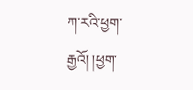ཀ་རའི་ཕྱག་རྒྱའོ། །ཕྱག་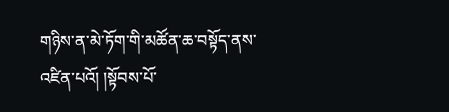གཉིས་ན་མེ་ཏོག་གི་མཚོན་ཆ་བསྟོད་ནས་འཛིན་པའོ། །སྟོབས་པོ་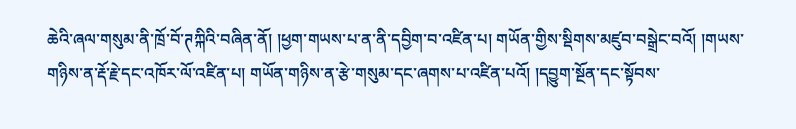ཆེའི་ཞལ་གསུམ་ནི་ཁྲོ་བོ་ཊཀྐིའི་བཞིན་ནོ། །ཕྱག་གཡས་པ་ན་ནི་དབྱིག་བ་འཛིན་པ། གཡོན་གྱིས་སྡིགས་མཛུབ་བསྒྲེང་བའོ། །གཡས་གཉིས་ན་རྡོ་རྗེ་དང་འཁོར་ལོ་འཛིན་པ། གཡོན་གཉིས་ན་རྩེ་གསུམ་དང་ཞགས་པ་འཛིན་པའོ། །དབྱུག་སྔོན་དང་སྟོབས་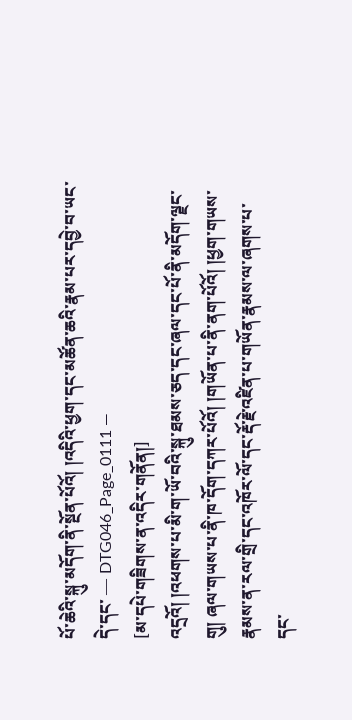པོ་ཆེའི་སྐུ་མདོག་ནི་སྔོན་པོའོ། །འདིའི་ཕྱག་དང་མཚོན་ཆའི་རྣམ་པར་དབྱེ་བ་ཡང་དེ་དང་ ― DTG046_Page_0111 ―
[མ་དཔེ་གཟིགས་ན་འདིར་གནོན།]
འདྲའོ། །འཕགས་པ་མི་ག་ཡོ་བའི་སྐུ་ཐམས་ཅད་དང་ཞལ་དང་པོ་ནི་མདོག་ལྗང་གུ། ཞལ་གཡས་པ་ནི་ཁ་དོག་དཀར་པོའོ། །གཡོན་པ་ནི་ནག་པོའོ། །ཕྱག་གཡས་རྣམས་ན་རལ་གྲི་དང་འཁོར་ལོ་དང་རྡོ་རྗེ་འཛིན་པ་གཡོན་རྣམས་ལ་ཞགས་པ་དང་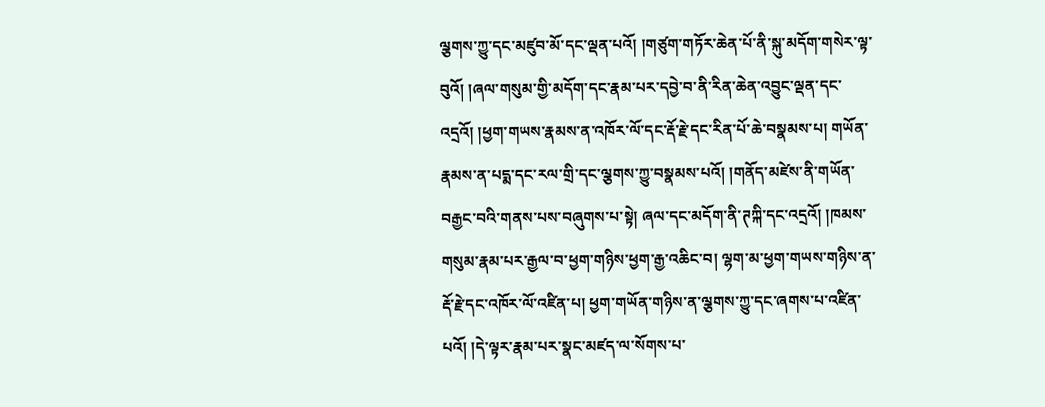ལྕགས་ཀྱུ་དང་མཛུབ་མོ་དང་ལྡན་པའོ། །གཙུག་གཏོར་ཆེན་པོ་ནི་སྐུ་མདོག་གསེར་ལྟ་བུའོ། །ཞལ་གསུམ་གྱི་མདོག་དང་རྣམ་པར་དབྱེ་བ་ནི་རིན་ཆེན་འབྱུང་ལྡན་དང་འདྲའོ། །ཕྱག་གཡས་རྣམས་ན་འཁོར་ལོ་དང་རྡོ་རྗེ་དང་རིན་པོ་ཆེ་བསྣམས་པ། གཡོན་རྣམས་ན་པདྨ་དང་རལ་གྲི་དང་ལྕགས་ཀྱུ་བསྣམས་པའོ། །གནོད་མཛེས་ནི་གཡོན་བརྒྱང་བའི་གནས་པས་བཞུགས་པ་སྟེ། ཞལ་དང་མདོག་ནི་ཊཀྐི་དང་འདྲའོ། །ཁམས་གསུམ་རྣམ་པར་རྒྱལ་བ་ཕྱག་གཉིས་ཕྱག་རྒྱ་འཆིང་བ། ལྷག་མ་ཕྱག་གཡས་གཉིས་ན་རྡོ་རྗེ་དང་འཁོར་ལོ་འཛིན་པ། ཕྱག་གཡོན་གཉིས་ན་ལྕགས་ཀྱུ་དང་ཞགས་པ་འཛིན་པའོ། །དེ་ལྟར་རྣམ་པར་སྣང་མཛད་ལ་སོགས་པ་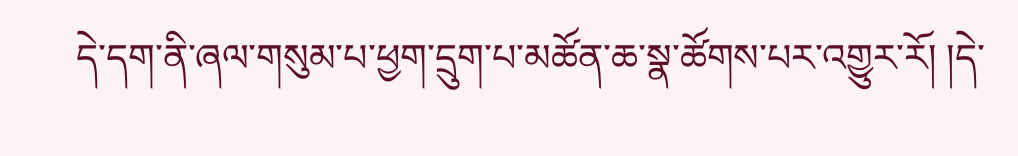དེ་དག་ནི་ཞལ་གསུམ་པ་ཕྱག་དྲུག་པ་མཚོན་ཆ་སྣ་ཚོགས་པར་འགྱུར་རོ། །དེ་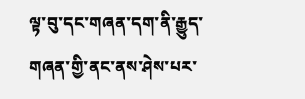ལྟ་བུ་དང་གཞན་དག་ནི་རྒྱུད་གཞན་གྱི་ནང་ནས་ཤེས་པར་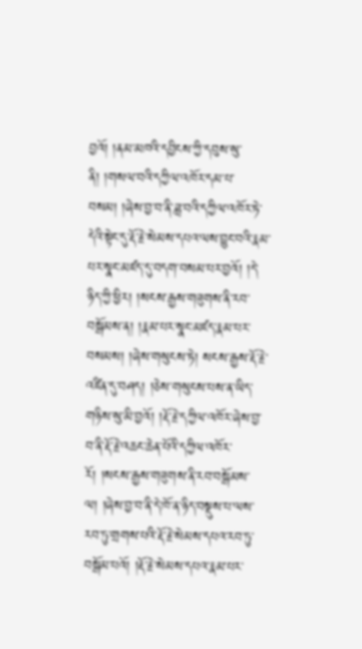བྱའོ། །ནམ་མཁའི་དབྱིངས་ཀྱི་དབུས་སུ་ནི། །གསལ་བའི་དཀྱིལ་འཁོར་དམ་པ་བསམ། །ཞེས་བྱ་བ་ནི་ཟླ་བའི་དཀྱིལ་འཁོར་ཏེ་དེའི་སྟེང་དུ་རྡོ་རྗེ་སེམས་དཔའ་ལས་བྱུང་བའི་རྣམ་པར་སྣང་མཛད་དུ་བདག་བསམ་པར་བྱའོ། །དེ་ཉིད་ཀྱི་ཕྱིར། །སངས་རྒྱས་གཟུགས་ནི་རབ་བསྒོམས་ན། །རྣམ་པར་སྣང་མཛད་རྣམ་པར་བསམས། །ཞེས་གསུངས་ཏེ། སངས་རྒྱས་རྡོ་རྗེ་འཛིན་དུ་བཤད། །ཅེས་གསུངས་པས་ན་ཡིད་གཉིས་སུ་མི་བྱའོ། །རྡོ་རྗེ་དཀྱིལ་འཁོར་ཞེས་བྱ་བ་ནི་རྡོ་རྗེ་འཆང་ཆེན་པོའི་དཀྱིལ་འཁོར་རོ། །སངས་རྒྱས་གཟུགས་ནི་རབ་བསྒོམས་ལ། །ཞེས་བྱ་བ་ནི་དེ་ཁོ་ན་ཉིད་བསྡུས་པ་ལས་རབ་ཏུ་གྲགས་པའི་རྡོ་རྗེ་སེམས་དཔའ་རབ་ཏུ་བསྒོམ་པའོ། །རྡོ་རྗེ་སེམས་དཔའ་རྣམ་པར་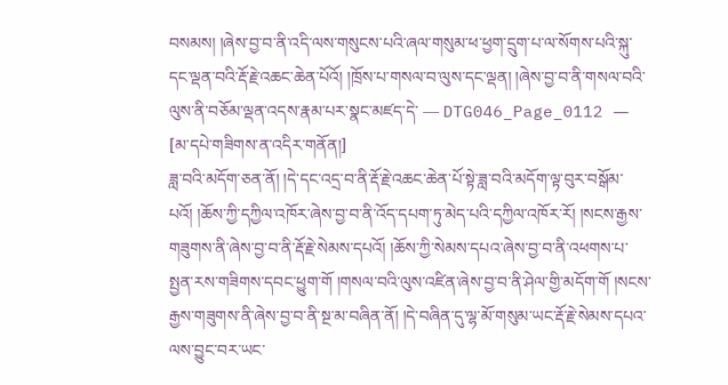བསམས། །ཞེས་བྱ་བ་ནི་འདི་ལས་གསུངས་པའི་ཞལ་གསུམ་ཕ་ཕྱག་དྲུག་པ་ལ་སོགས་པའི་སྐུ་དང་ལྡན་བའི་རྡོ་རྗེ་འཆང་ཆེན་པོའོ། །ཁྲོས་པ་གསལ་བ་ལུས་དང་ལྡན། །ཞེས་བྱ་བ་ནི་གསལ་བའི་ལུས་ནི་བཅོམ་ལྡན་འདས་རྣམ་པར་སྣང་མཛད་དེ་ ― DTG046_Page_0112 ―
[མ་དཔེ་གཟིགས་ན་འདིར་གནོན།]
ཟླ་བའི་མདོག་ཅན་ནོ། །དེ་དང་འདྲ་བ་ནི་རྡོ་རྗེ་འཆང་ཆེན་པོ་སྟེ་ཟླ་བའི་མདོག་ལྟ་བུར་བསྒོམ་པའོ། །ཆོས་ཀྱི་དཀྱིལ་འཁོར་ཞེས་བྱ་བ་ནི་འོད་དཔག་ཏུ་མེད་པའི་དཀྱིལ་འཁོར་རོ། །སངས་རྒྱས་གཟུགས་ནི་ཞེས་བྱ་བ་ནི་རྡོ་རྗེ་སེམས་དཔའོ། །ཆོས་ཀྱི་སེམས་དཔའ་ཞེས་བྱ་བ་ནི་འཕགས་པ་སྤྱན་རས་གཟིགས་དབང་ཕྱུག་གོ །གསལ་བའི་ལུས་འཛིན་ཞེས་བྱ་བ་ནི་ཤེལ་གྱི་མདོག་གོ །སངས་རྒྱས་གཟུགས་ནི་ཞེས་བྱ་བ་ནི་སྔ་མ་བཞིན་ནོ། །དེ་བཞིན་དུ་ལྷ་མོ་གསུམ་ཡང་རྡོ་རྗེ་སེམས་དཔའ་ལས་བྱུང་བར་ཡང་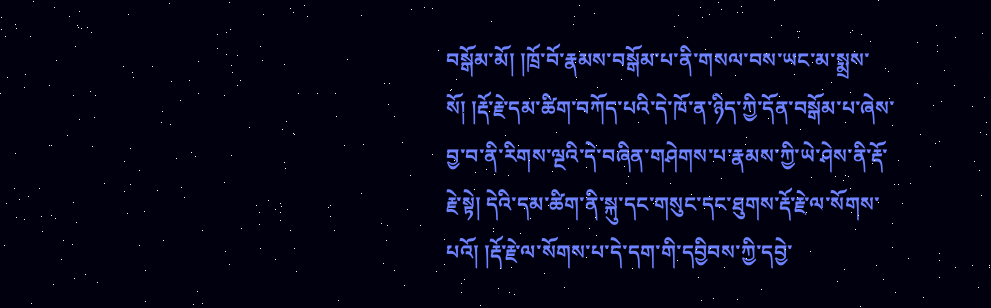བསྒོམ་མོ། །ཁྲོ་བོ་རྣམས་བསྒོམ་པ་ནི་གསལ་བས་ཡང་མ་སྨྲས་སོ། །རྡོ་རྗེ་དམ་ཚིག་བཀོད་པའི་དེ་ཁོ་ན་ཉིད་ཀྱི་དོན་བསྒོམ་པ་ཞེས་བྱ་བ་ནི་རིགས་ལྔའི་དེ་བཞིན་གཤེགས་པ་རྣམས་ཀྱི་ཡེ་ཤེས་ནི་རྡོ་རྗེ་སྟེ། དེའི་དམ་ཚིག་ནི་སྐུ་དང་གསུང་དང་ཐུགས་རྡོ་རྗེ་ལ་སོགས་པའོ། །རྡོ་རྗེ་ལ་སོགས་པ་དེ་དག་གི་དབྱིབས་ཀྱི་དབྱེ་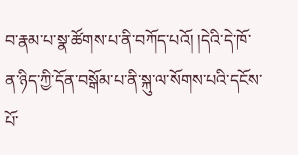བ་རྣམ་པ་སྣ་ཚོགས་པ་ནི་བཀོད་པའོ། །དེའི་དེ་ཁོ་ན་ཉིད་ཀྱི་དོན་བསྒོམ་པ་ནི་སྐུ་ལ་སོགས་པའི་དངོས་པོ་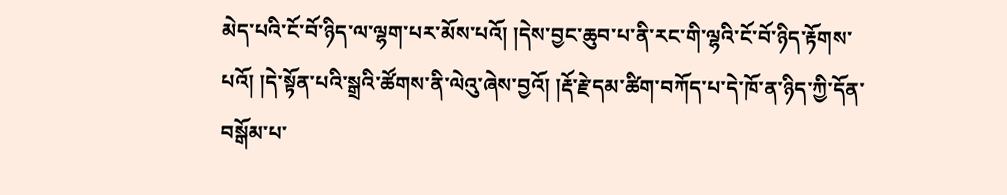མེད་པའི་ངོ་བོ་ཉིད་ལ་ལྷག་པར་མོས་པའོ། །དེས་བྱང་ཆུབ་པ་ནི་རང་གི་ལྷའི་ངོ་བོ་ཉིད་རྟོགས་པའོ། །དེ་སྟོན་པའི་སྒྲའི་ཚོགས་ནི་ལེའུ་ཞེས་བྱའོ། །རྡོ་རྗེ་དམ་ཚིག་བཀོད་པ་དེ་ཁོ་ན་ཉིད་ཀྱི་དོན་བསྒོམ་པ་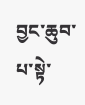བྱང་ཆུབ་པ་སྟེ་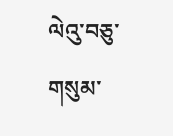ལེའུ་བཅུ་གསུམ་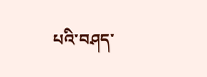པའི་བཤད་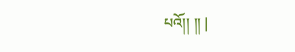པའོ།། །། |